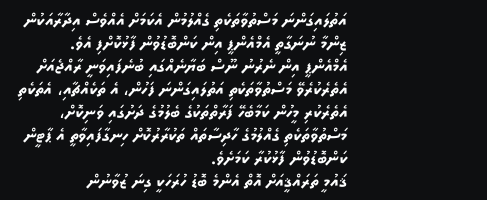އަތުލައިގަންނަ މަސްތުވާތަކެތި ގެއްލުމުން އެކަމަށް އެއްވެސް އިދާރާއަކުން ޒިންމާ ނުނަގާތީ އެމްއެންޕީ އިން ކަންބޮޑުވުން ފާޅުކޮށްފި އެވެ.
އެމްއެންޕީ އިން ނެރުނު ނޫސް ބަޔާނެއްގައި ބުނެފައިވަނީ ރާއްޖެއަށް އެތެރެކުރެވޭ މަސްތުވާތަކެތި އަތުލައިގަންނަ ފަހުން، އެ ތަކެއްޗާއި، އެތަކެތި އެތެރެކުރި މީހުން ކަމާބެހޭ ފަރާތްތަކުގެ ބެލުމުގެ ދަށުގައި ވަނިކޮށް، މަސްތުވާތަކެތި ގެއްލުމުގެ ހާދިސާތައް ތަކުރާރުކޮށް ހިނގާފައިވާތީ އެ ޕާޓީން ކަންބޮޑުވުން ފާޅުކުރާ ކަމަށެވެ.
ޤައުމީ ތަރައްޤީއަށް އޮތް އެންމެ ބޮޑު ހުރަހަކީ ގިނަ ޒުވާނުން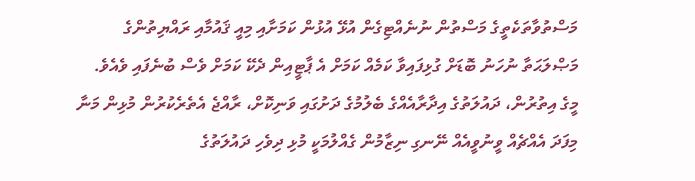މަސްތުވާތަކެތީގެ މަސްތުން ނުނެއްޓިގެން އުޅޭ އުޅުން ކަމަށާއި މިއީ ޤައުމާއި ރައްޔިތުންގެ މަޞްލަޙަތާ ނުހަނު ބޮޑަށް ގުޅިފައިވާ ކަމެއް ކަމަށް އެ ޕާޓީއިން ދެކޭ ކަމަށް ވެސް ބުނެފައި ވެއެވެ.
މީގެ އިތުރުން، ދައުލަތުގެ އިދާރާއެއްގެ ބެލުމުގެ ދަށުގައި ވަނިކޮށް، ރާއްޖެ އެތެރެކުރުން މުޅިން މަނާ މިފަދަ އެއްޗެއް ވީނުވީއެއް ނޭނގި ނިޒާމުން ގެއްލުމަކީ މުޅި ދިވެހި ދައުލަތުގެ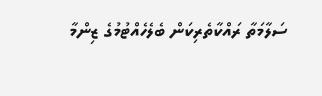ސަލާމަތާ ރައްކާތެރިކަން ބެލެހެއްޓުމުގެ ޒިންމާ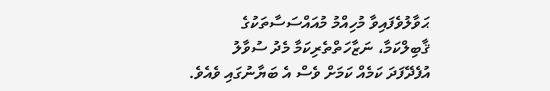ޙަވާލުވެފައިވާ މުހިއްމު މުއައްސަސާތަކުގެ ޤާބިލްކަމާ، ނަޒާހަތްތެރިކަމާ މެދު ސުވާލު އުފެދޭފަދަ ކަމެއް ކަމަށް ވެސް އެ ބަޔާނުގައި ވެއެވެ.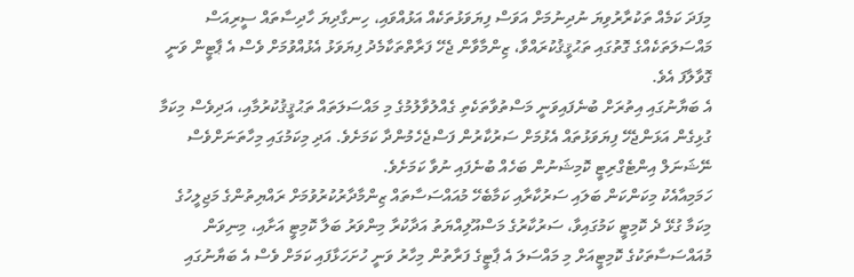މިފަދަ ކަމެއް ތަކުރާރުވިޔަ ނުދިނުމަށް އަވަސް ފިޔަވަޅުތަކެއް އަޅުއްވައި، ހިނގާދިޔަ ހާދިސާތައް ސީރިއަސް މައްސަލަތަކެއްގެ ގޮތުގައި ތަޙުޤީޤުކުރައްވާ، ޒިންމާވާން ޖެހޭ ފަރާތްތަކާމެދު ފިޔަވަޅު އެޅުއްވުމަށް ވެސް އެ ޕާޓީން ވަނީ ގޮވާލާފަ އެވެ.
އެ ބަޔާނުގައި އިތުރަށް ބުނެފައިވަނީ މަސްތުވާތަކެތި ގެއްލުވާލުމުގެ މި މައްސަލަތައް ތަޙުޤީޤުކުރުމާއި، އަދިވެސް މިކަމާ ގުޅިގެން އަޅަންޖެހޭ ފިޔަވަޅުތައް އެޅުމަށް ސަރުކާރުން ފަސްޖެހެމުންދާ ކަމަށެވެ. އަދި މިކަމުގައި މިހާތަނަށްވެސް ނޭޝަނަލް އިންޓެގްރިޓީ ކޮމިޝަނުން ބަހެއް ބުނެފައި ނުވާ ކަމަށެވެ.
ހަމަމިއާއެކު މިކަންކަން ބަލައި ސަރުކާރާއި ކަމާބެހޭ މުއައްސަސާތައް ޒިންމާދާރުކުރުވުމަށް ރައްޔިތުންގެ މަޖިލީހުގެ މިކަމާ ގުޅޭ ދެ ކޮމިޓީ ކަމުގައިވާ، ސަރުކާރުގެ މަސްއޫލިއްޔަތު އަދާކުރާ މިންވަރު ބަލާ ކޮމިޓީ އަށާއި، މިނިވަން މުއައްސަސާތަކުގެ ކޮމިޓީއަށް މި މައްސަލަ އެ ޕާޓީގެ ފަރާތުން މިހާރު ވަނީ ހުށަހަޅާފައި ކަމަށް ވެސް އެ ބަޔާނުގައި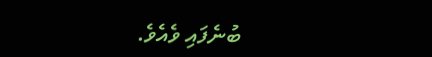ބުނެފައި ވެއެވެ.